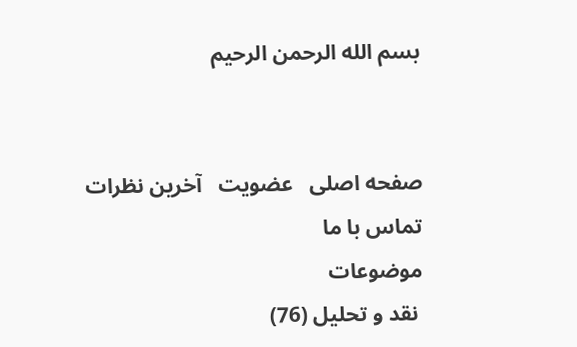بسم الله الرحمن الرحیم


صفحه اصلی   عضویت   آخرین نظرات   تماس با ما
موضوعات
 نقد و تحلیل (76)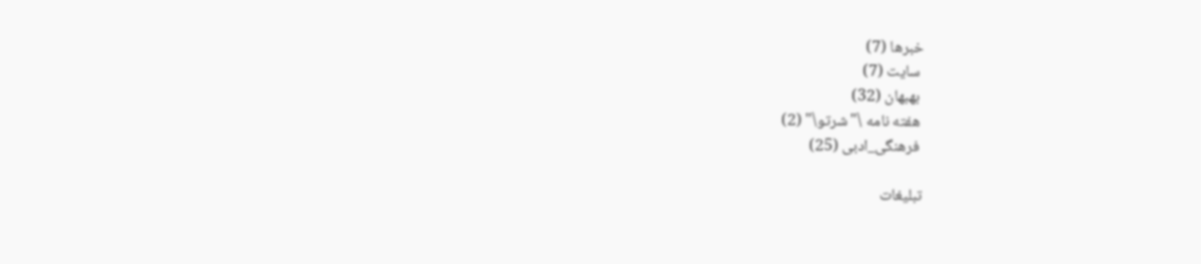خبرها (7)
 سایت (7)
 بهبهان (32)
 هفته نامه \"شرتو\" (2)
 فرهنگی_ادبی (25)

تبلیغات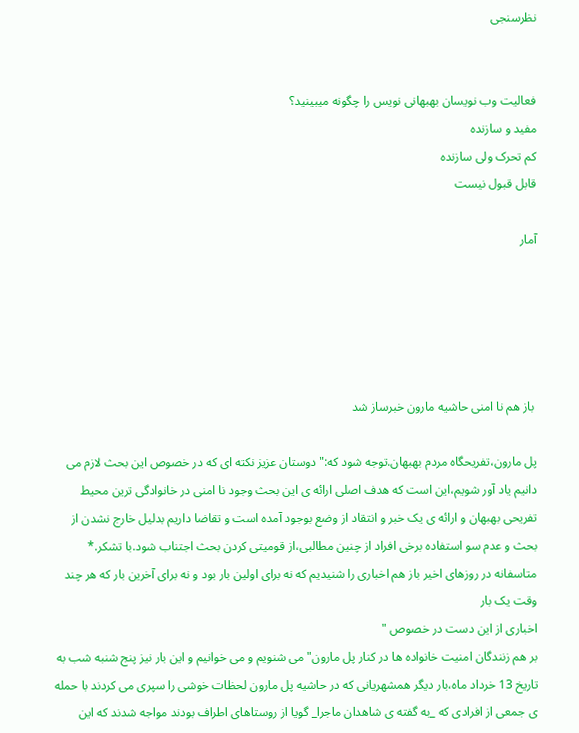نظرسنجی


فعالیت وب نویسان بهبهانی نویس را چگونه میبینید؟
مفید و سازنده
کم تحرک ولی سازنده
قابل قبول نیست

آمار





 باز هم نا امنی حاشیه مارون خبرساز شد

پل مارون،تفریحگاه مردم بهبهان.توجه شود که:"دوستان عزیز نکته ای که در خصوص این بحث لازم می دانیم یاد آور شویم،این است که هدف اصلی ارائه ی این بحث وجود نا امنی در خانوادگی ترین محیط تفریحی بهبهان و ارائه ی یک خبر و انتقاد از وضع بوجود آمده است و تقاضا داریم بدلیل خارج نشدن از بحث و عدم سو استفاده برخی افراد از چنین مطالبی،از قومیتی کردن بحث اجتناب شود.با تشکر.*
متاسفانه در روزهای اخیر باز هم اخباری را شنیدیم که نه برای اولین بار بود و نه برای آخرین بار که هر چند وقت یک بار
اخباری از این دست در خصوص "
بر هم زنندگان امنیت خانواده ها در کنار پل مارون" می شنویم و می خوانیم و این بار نیز پنج شنبه شب به تاریخ 13 خرداد ماه،بار دیگر همشهریانی که در حاشیه پل مارون لحظات خوشی را سپری می کردند با حمله ی جمعی از افرادی که _به گفته ی شاهدان ماجرا_ گویا از روستاهای اطراف بودند مواجه شدند که این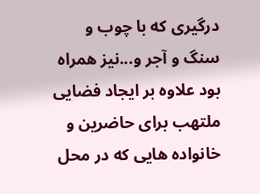درگیری که با چوب و سنگ و آجر و...نیز همراه بود علاوه بر ایجاد فضایی ملتهب برای حاضرین و خانواده هایی که در محل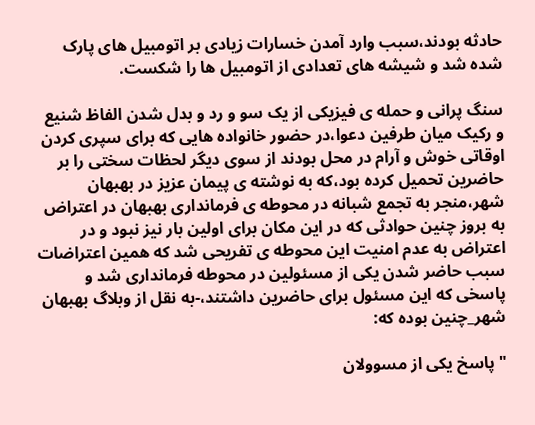حادثه بودند،سبب وارد آمدن خسارات زیادی بر اتومبیل های پارک شده شد و شیشه های تعدادی از اتومبیل ها را شکست.

سنگ پرانی و حمله ی فیزیکی از یک سو و رد و بدل شدن الفاظ شنیع و رکیک میان طرفین دعوا،در حضور خانواده هایی که برای سپری کردن اوقاتی خوش و آرام در محل بودند از سوی دیگر لحظات سختی را بر حاضرین تحمیل کرده بود،که به نوشته ی پیمان عزیز در بهبهان شهر،منجر به تجمع شبانه در محوطه ی فرمانداری بهبهان در اعتراض به بروز چنین حوادثی که در این مکان برای اولین بار نیز نبود و در اعتراض به عدم امنیت این محوطه ی تفریحی شد که همین اعتراضات سبب حاضر شدن یکی از مسئولین در محوطه فرمانداری شد و پاسخی که این مسئول برای حاضرین داشتند،-به نقل از وبلاگ بهبهان شهر_چنین بوده که:

" پاسخ یکی از مسوولان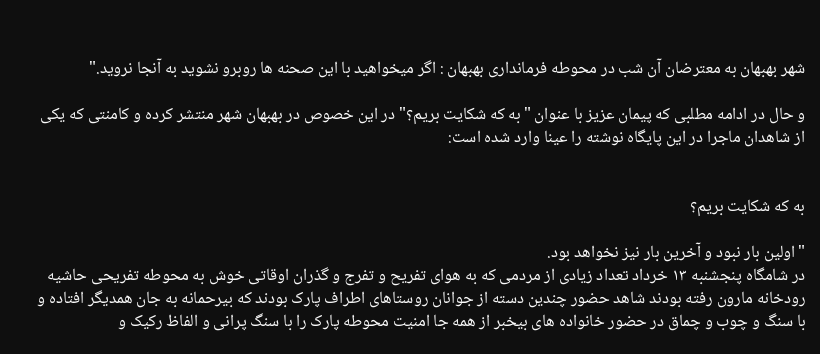شهر بهبهان به معترضان آن شب در محوطه فرمانداری بهبهان : اگر میخواهید با این صحنه ها روبرو نشوید به آنجا نروید."

و حال در ادامه مطلبی که پیمان عزیز با عنوان "به که شکایت بریم؟" در این خصوص در بهبهان شهر منتشر کرده و کامنتی که یکی از شاهدان ماجرا در این پایگاه نوشته را عینا وارد شده است:


به که شکایت بریم؟

"اولین بار نبود و آخرین بار نیز نخواهد بود.
در شامگاه پنجشنبه ۱۳ خرداد تعداد زیادی از مردمی که به هوای تفریح و تفرج و گذران اوقاتی خوش به محوطه تفریحی حاشیه رودخانه مارون رفته بودند شاهد حضور چندین دسته از جوانان روستاهای اطراف پارک بودند که بیرحمانه به جان همدیگر افتاده و با سنگ و چوب و چماق در حضور خانواده های بیخبر از همه جا امنیت محوطه پارک را با سنگ پرانی و الفاظ رکیک و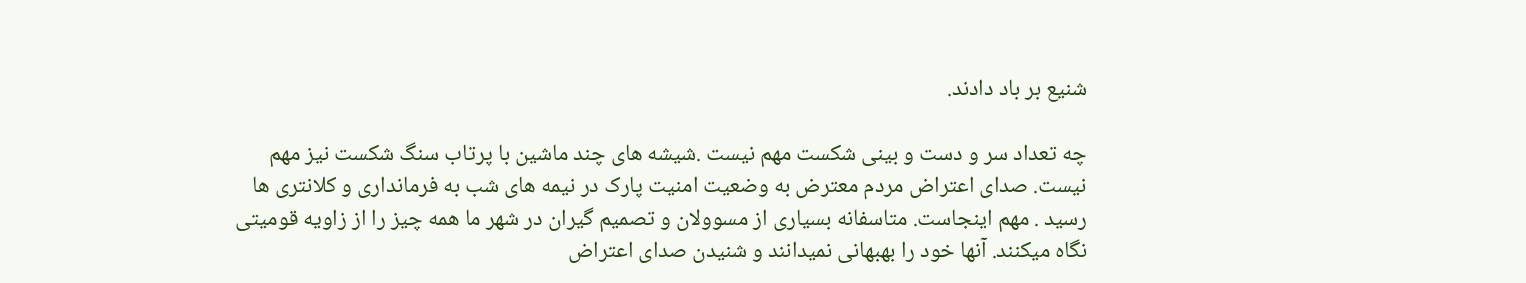شنیع بر باد دادند.

چه تعداد سر و دست و بینی شکست مهم نیست .شیشه های چند ماشین با پرتاب سنگ شکست نیز مهم نیست. صدای اعتراض مردم معترض به وضعیت امنیت پارک در نیمه های شب به فرمانداری و کلانتری ها رسید . مهم اینجاست. متاسفانه بسیاری از مسوولان و تصمیم گیران در شهر ما همه چیز را از زاویه قومیتی نگاه میکنند. آنها خود را بهبهانی نمیدانند و شنیدن صدای اعتراض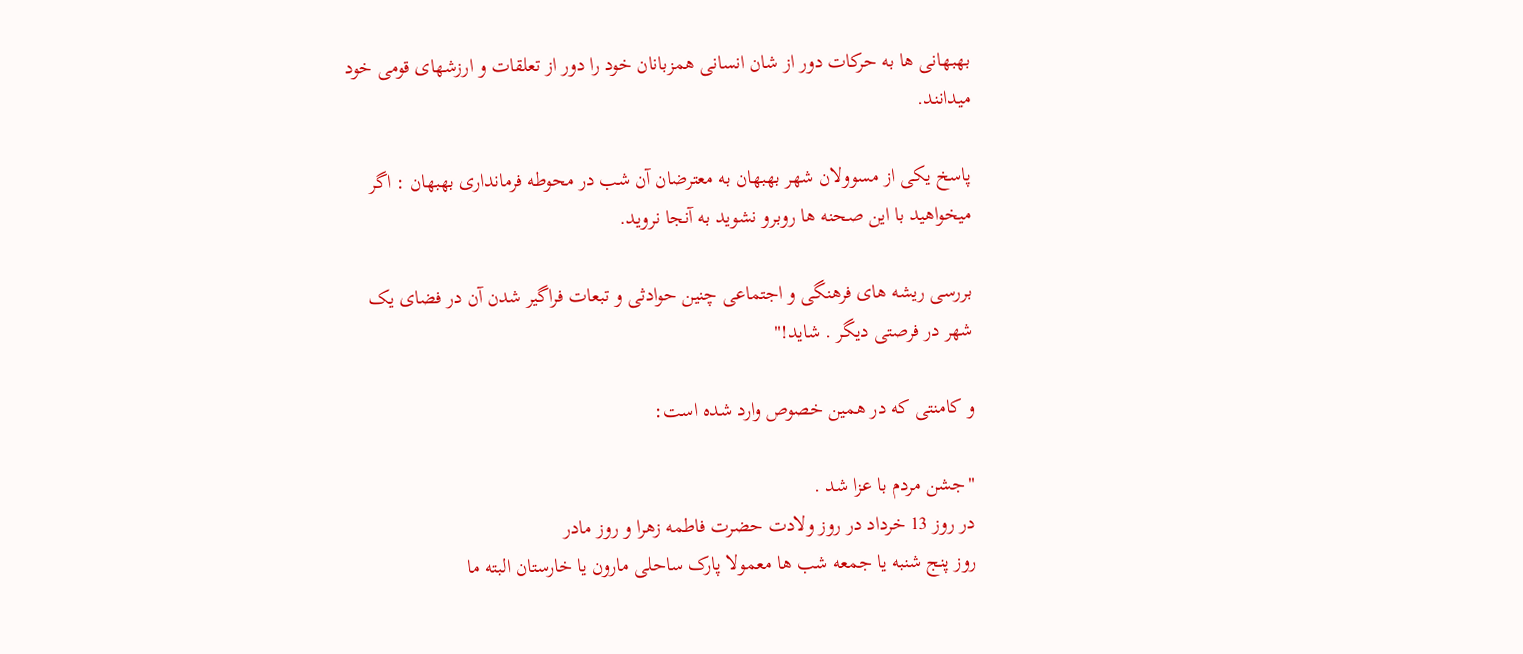بهبهانی ها به حرکات دور از شان انسانی همزبانان خود را دور از تعلقات و ارزشهای قومی خود میدانند.

پاسخ یکی از مسوولان شهر بهبهان به معترضان آن شب در محوطه فرمانداری بهبهان : اگر میخواهید با این صحنه ها روبرو نشوید به آنجا نروید.

بررسی ریشه های فرهنگی و اجتماعی چنین حوادثی و تبعات فراگیر شدن آن در فضای یک شهر در فرصتی دیگر . شاید!"

و کامنتی که در همین خصوص وارد شده است:

"جشن مردم با عزا شد .
در روز 13 خرداد در روز ولادت حضرت فاطمه زهرا و روز مادر
روز پنج شنبه یا جمعه شب ها معمولا پارک ساحلی مارون یا خارستان البته ما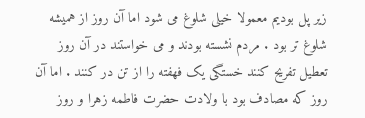زیر پل بودیم معمولا خیلی شلوغ می شود اما آن روز از همیشه شلوغ تر بود . مردم نشسته بودند و می خواستند در آن روز تعطیل تفریح کنند خستگی یک فهفته را از تن در کنند . اما آن روز که مصادف بود با ولادت حضرت فاطمه زهرا و روز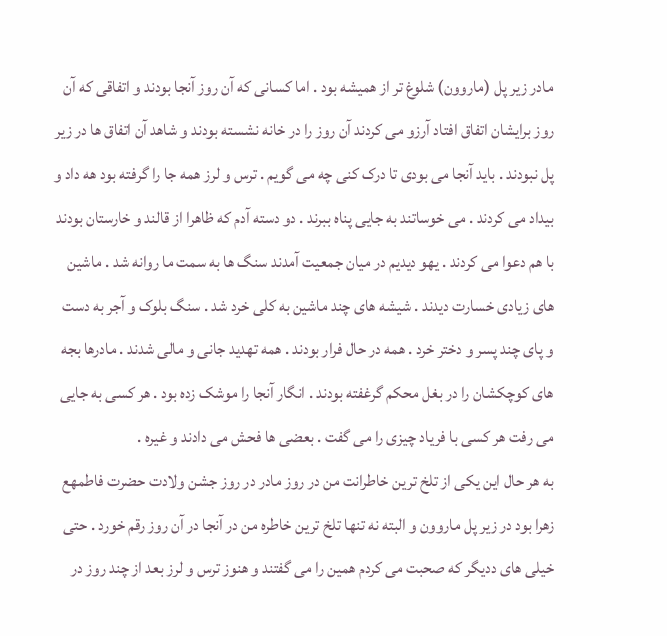مادر زیر پل (ماروون) شلوغ تر از همیشه بود . اما کسانی که آن روز آنجا بودند و اتفاقی که آن روز برایشان اتفاق افتاد آرزو می کردند آن روز را در خانه نشسته بودند و شاهد آن اتفاق ها در زیر پل نبودند . باید آنجا می بودی تا درک کنی چه می گویم . ترس و لرز همه جا را گرفته بود هه داد و بیداد می کردند . می خوساتند به جایی پناه ببرند . دو دسته آدم که ظاهرا از قالند و خارستان بودند با هم دعوا می کردند . یهو دیدیم در میان جمعیت آمدند سنگ ها به سمت ما روانه شد . ماشین های زیادی خسارت دیدند . شیشه های چند ماشین به کلی خرد شد . سنگ بلوک و آجر به دست و پای چند پسر و دختر خرد . همه در حال فرار بودند . همه تهدید جانی و مالی شدند . مادرها بجه های کوچکشان را در بغل محکم گرغفته بودند . انگار آنجا را موشک زده بود . هر کسی به جایی می رفت هر کسی با فریاد چیزی را می گفت . بعضی ها فحش می دادند و غیره .
به هر حال این یکی از تلخ ترین خاطرانت من در روز مادر در روز جشن ولادت حضرت فاطمهع زهرا بود در زیر پل ماروون و البته نه تنها تلخ ترین خاطره من در آنجا در آن روز رقم خورد . حتی خیلی های ددیگر که صحبت می کردم همین را می گفتند و هنوز ترس و لرز بعد از چند روز در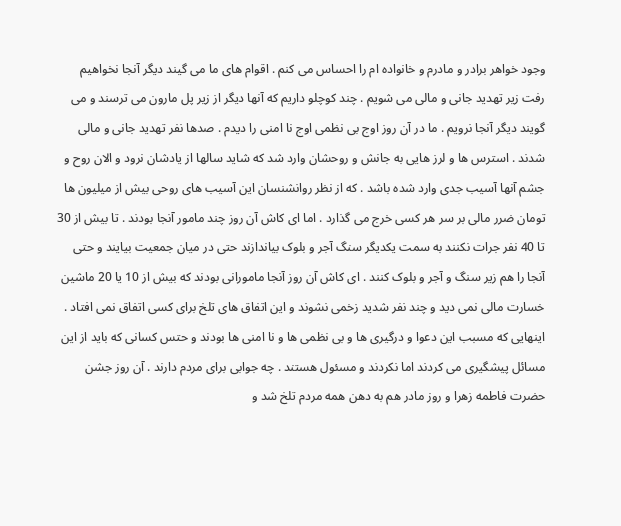وجود خواهر برادر و مادرم و خانواده ام را احساس می کنم . اقوام های ما می گیند دیگر آنجا نخواهیم رفت زیر تهدید جانی و مالی می شویم . چند کوچلو داریم که آنها دیگر از زیر پل مارون می ترسند و می گویند دیگر آنجا نرویم . ما در آن روز اوج بی نظمی اوج نا امنی را دیدم . صدها نفر تهدید جانی و مالی شدند . استرس ها و لرز هایی به جانش و روحشان وارد شد که شاید سالها از یادشان نرود و الان روح و جشم آنها آسیب جدی وارد شده باشد . که از نظر روانشنسان این آسیب های روحی بیش از میلیون ها تومان ضرر مالی بر سر هر کسی خرج می گذارد . اما ای کاش آن روز چند مامور آنجا بودند . تا بیش از 30 تا 40 نفر جرات نکنند به سمت یکدیگر سنگ آجر و بلوک بیاندازند حتی در میان جمعیت بیایند و حتی آنجا را هم زیر سنگ و آجر و بلوک کنند . ای کاش آن روز آنجا مامورانی بودند که بیش از 10 یا 20 ماشین خسارت مالی نمی دید و چند نفر شدید زخمی نشوند و این اتفاق های تلخ برای کسی اتفاق نمی افتاد .
اینهایی که مسبب این دعوا و درگیری ها و بی نظمی ها و نا امنی ها بودند و حتس کسانی که باید از این مسائل پیشگیری می کردند اما نکردند و مسئول هستند . چه جوابی برای مردم دارند . آن روز جشن حضرت فاطمه زهرا و روز مادر هم به دهن همه مردم تلخ شد و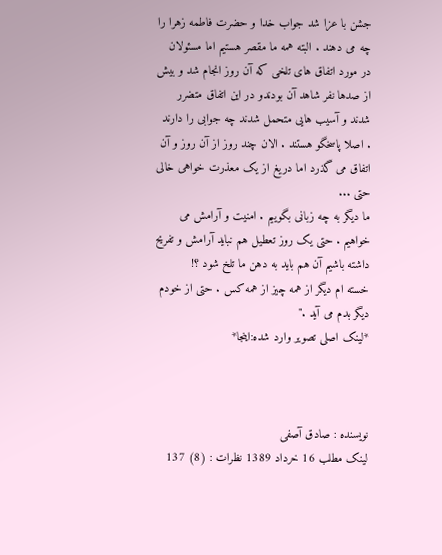جشن با عزا شد جواب خدا و حضرت فاطمه زهرا را چه می دهند . البته همه ما مقصر هستیم اما مسئولان در مورد اتفاق های تلخی که آن روز انجام شد و بیش از صدها نفر شاهد آن بودندو در این اتفاق متضرر شدند و آسیب هایی متحمل شدند چه جوابی را دارند . اصلا پاسخگو هستند . الان چند روز از آن روز و آن اتفاق می گذرد اما دریغ از یک معذرت خواهی خالی حتی ...
ما دیگر به چه زبانی بگوییم . امنیت و آرامش می خواهیم . حتی یک روز تعطیل هم نباید آرامش و تفریح داشته باشیم آن هم باید به دهن ما تلخ شود ؟!
خسته ام دیگر از همه چیز از همه کس . حتی از خودم دیگر بدم می آید ."
*لینک اصلی تصویر وارد شده:اینجا*



نویسنده : صادق آصفی
لینک مطلب 16 خرداد 1389 نظرات : (8) 137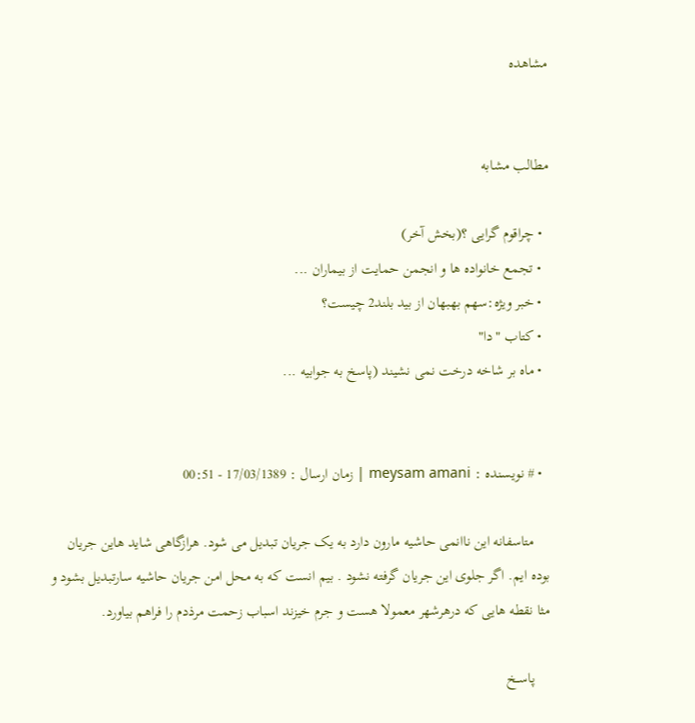مشاهده


مطالب مشابه

  • چراقوم گرایی ؟(بخش آخر)
  • تجمع خانواده ها و انجمن حمایت از بیماران ...
  • خبر ویژه:سهم بهبهان از بید بلند2 چیست؟
  • کتاب "دا"
  • ماه بر شاخه درخت نمی نشیند (پاسخ به جوابیه ...


  • # نويسنده : meysam amani | زمان ارسال : 17/03/1389 - 00:51

    متاسفانه این ناانمی حاشیه مارون دارد به یک جریان تبدیل می شود. هرازگاهی شاید هاین جریان بوده ایم. اگر جلوی این جریان گرفته نشود . بیم انست که به محل امن جریان حاشیه سارتبدیل بشود و مثا نقطه هایی که درهرشهر معمولا هست و جرم خیزند اسباب زحمت مرذدم را فراهم بیاورد.

    پاســخ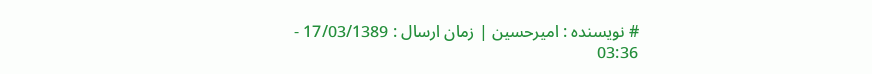# نويسنده : امیرحسین | زمان ارسال : 17/03/1389 - 03:36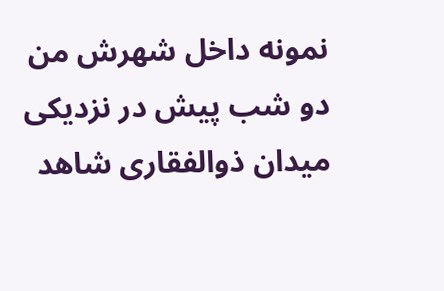نمونه داخل شهرش من دو شب پیش در نزدیکی میدان ذوالفقاری شاهد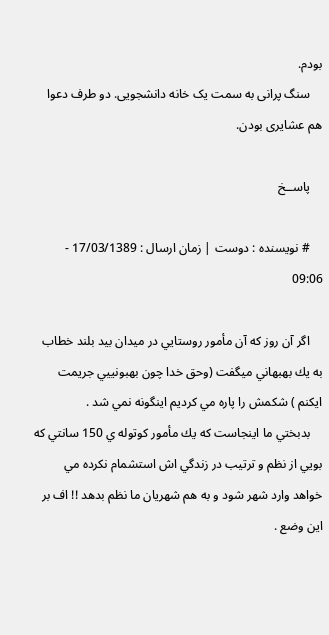بودم.
    سنگ پرانی به سمت یک خانه دانشجویی. دو طرف دعوا هم عشایری بودن.

    پاســخ

    # نويسنده : دوست | زمان ارسال : 17/03/1389 - 09:06

    اگر آن روز كه آن مأمور روستايي در ميدان بيد بلند خطاب به يك بهبهاني ميگفت (وحق خدا چون بهبونييي جريمت ايكنم ) شكمش را پاره مي كرديم اينگونه نمي شد .
    بدبختي ما اينجاست كه يك مأمور كوتوله ي 150 سانتي كه بويي از نظم و ترتيب در زندگي اش استشمام نكرده مي خواهد وارد شهر شود و به هم شهريان ما نظم بدهد !! اف بر اين وضع .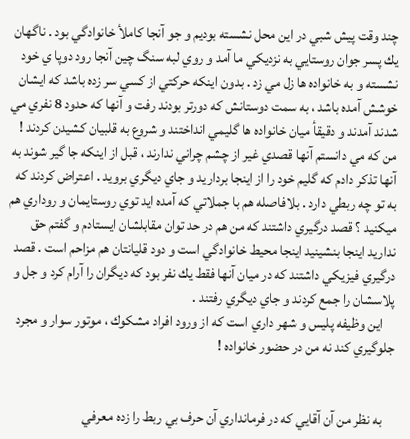چند وقت پيش شبي در اين محل نشسته بوديم و جو آنجا كاملأ خانوادگي بود . ناگهان يك پسر جوان روستايي به نزديكي ما آمد و روي لبه سنگ چين آنجا رود دوپا ي خود نشسته و به خانواده ها زل مي زد . بدون اينكه حركتي از كسي سر زده باشد كه ايشان خوشش آمده باشد ، به سمت دوستانش كه دورتر بودند رفت و آنها كه حدود 8 نفري مي شدند آمدند و دقيقأ ميان خانواده ها گليمي انداختند و شروع به قلبيان كشيدن كردند ! من كه مي دانستم آنها قصدي غير از چشم چراني ندارند ، قبل از اينكه جا گير شوند به آنها تذكر دادم كه گليم خود را از اينجا برداريد و جاي ديگري برويد . اعتراض كردند كه به تو چه ربطي دارد . بلافاصله هم با جملاتي كه آمده ايد توي روستايمان و روداري هم ميكنيد ؟ قصد درگيري داشتند كه من هم در حد توان مقابلشان ايستادم و گفتم حق نداريد اينجا بنشينيد اينجا محيط خانوادگي است و دود قليانتان هم مزاحم است . قصد درگيري فيزيكي داشتند كه در ميان آنها فقط يك نفر بود كه ديگران را آرام كرد و جل و پلاسشان را جمع كردند و جاي ديگري رفتند .
    اين وظيفه پليس و شهر داري است كه از ورود افراد مشكوك ، موتور سوار و مجرد جلوگيري كند نه من در حضور خانواده !


    به نظر من آن آقايي كه در فرمانداري آن حرف بي ربط را زده معرفي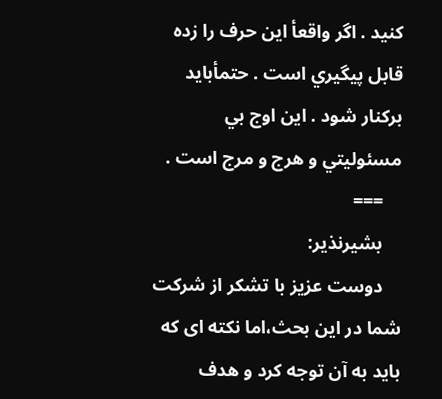كنيد . اگر واقعأ اين حرف را زده قابل پيگيري است . حتمأ‌بايد بركنار شود . اين اوج بي مسئوليتي و هرج و مرج است .
    ===
    بشیرنذیر:
    دوست عزیز با تشکر از شرکت شما در این بحث،اما نکته ای که باید به آن توجه کرد و هدف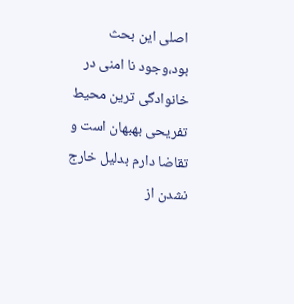اصلی این بحث بود،وجود نا امنی در خانوادگی ترین محیط تفریحی بهبهان است و تقاضا دارم بدلیل خارج نشدن از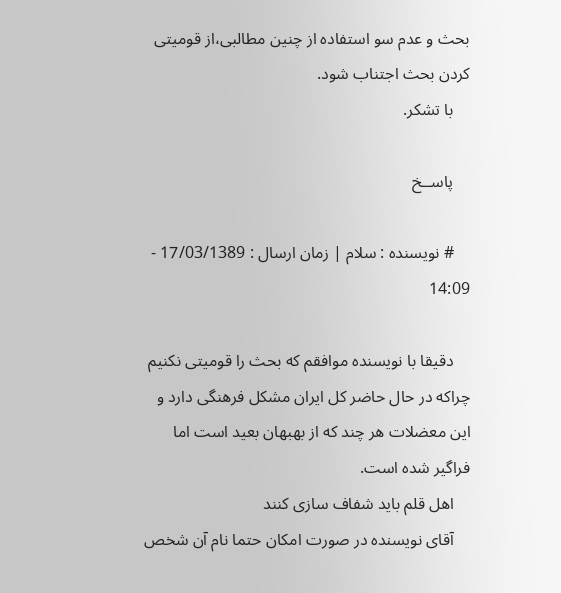بحث و عدم سو استفاده از چنین مطالبی،از قومیتی کردن بحث اجتناب شود.
    با تشکر.

    پاســخ

    # نويسنده : سلام | زمان ارسال : 17/03/1389 - 14:09

    دقیقا با نویسنده موافقم که بحث را قومیتی نکنیم چراکه در حال حاضر کل ایران مشکل فرهنگی دارد و این معضلات هر چند که از بهبهان بعید است اما فراگیر شده است.
    اهل قلم باید شفاف سازی کنند
    آقای نویسنده در صورت امکان حتما نام آن شخص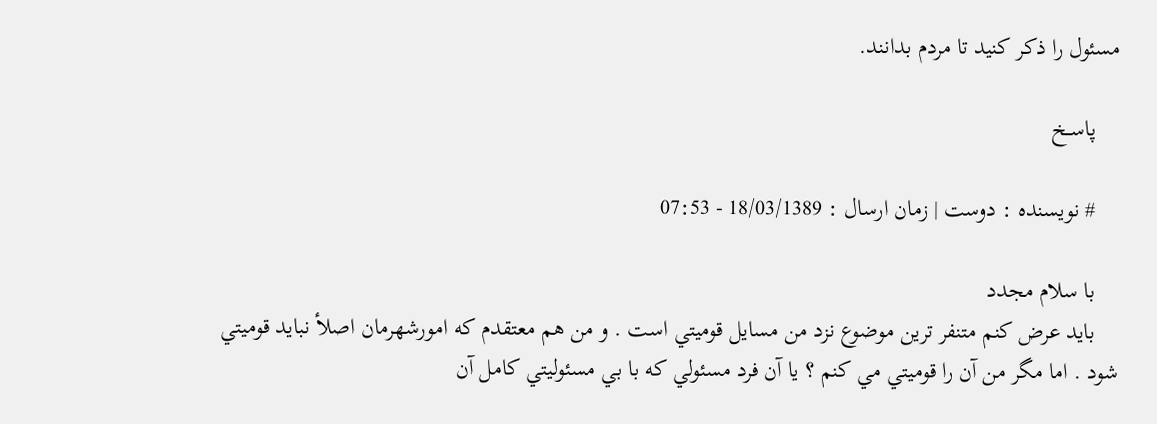مسئول را ذکر کنید تا مردم بدانند.

    پاســخ

    # نويسنده : دوست | زمان ارسال : 18/03/1389 - 07:53

    با سلام مجدد
    بايد عرض كنم متنفر ترين موضوع نزد من مسايل قوميتي است . و من هم معتقدم كه امورشهرمان اصلأ نبايد قوميتي شود . اما مگر من آن را قوميتي مي كنم ؟‌ يا آن فرد مسئولي كه با بي مسئوليتي كامل آن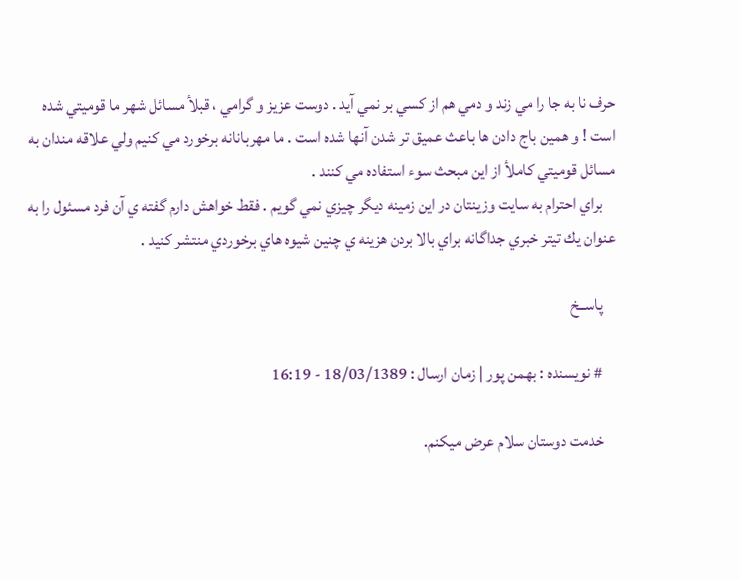حرف نا به جا را مي زند و دمي هم از كسي بر نمي آيد . دوست عزيز و گرامي ، ‌قبلأ‌ مسائل شهر ما قوميتي شده است ! و همين باج دادن ها باعث عميق تر شدن آنها شده است . ما مهربانانه برخورد مي كنيم ولي علاقه مندان به مسائل قوميتي كاملأ از اين مبحث سوء استفاده مي كنند .
    براي احترام به سايت وزينتان در اين زمينه ديگر چيزي نمي گويم . فقط خواهش دارم گفته ي آن فرد مسئول را به عنوان يك تيتر خبري جداگانه براي بالا بردن هزينه ي چنين شيوه هاي برخوردي منتشر كنيد .

    پاســخ

    # نويسنده : بهمن پور | زمان ارسال : 18/03/1389 - 16:19

    خدمت دوستان سلام عرض میکنم.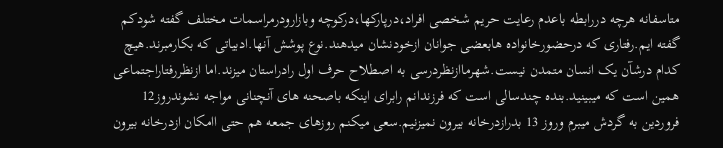متاسفانه هرچه دررابطه باعدم رعایت حریم شخصی افراد،درپارکها،درکوچه وبازارودرمراسمات مختلف گفته شودکم گفته ایم.رفتاری که درحضورخانواده هابعضی جوانان ازخودنشان میدهند.نوع پوشش آنها.ادبیاتی که بکارمبرند.هیچ کدام درشآن یک انسان متمدن نیست.شهرماازنظردرسی به اصطلاح حرف اول رادراستان میزند.اما ازنظررفتاراجتماعی همین است که میبینید.بنده چندسالی است که فرزندانم رابرای اینکه باصحنه های آنچنانی مواجه نشوندروز12 فروردین به گردش میبرم وروز 13 بدرازدرخانه بیرون نمیزنیم.سعی میکنم روزهای جمعه هم حتی اامکان ازدرخانه بیرون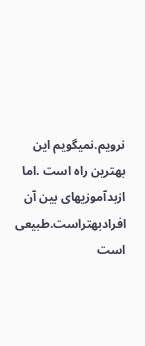نرویم.نمیگویم این بهترین راه است .اما ازبدآموزیهای بین آن افرادبهتراست.طبیعی است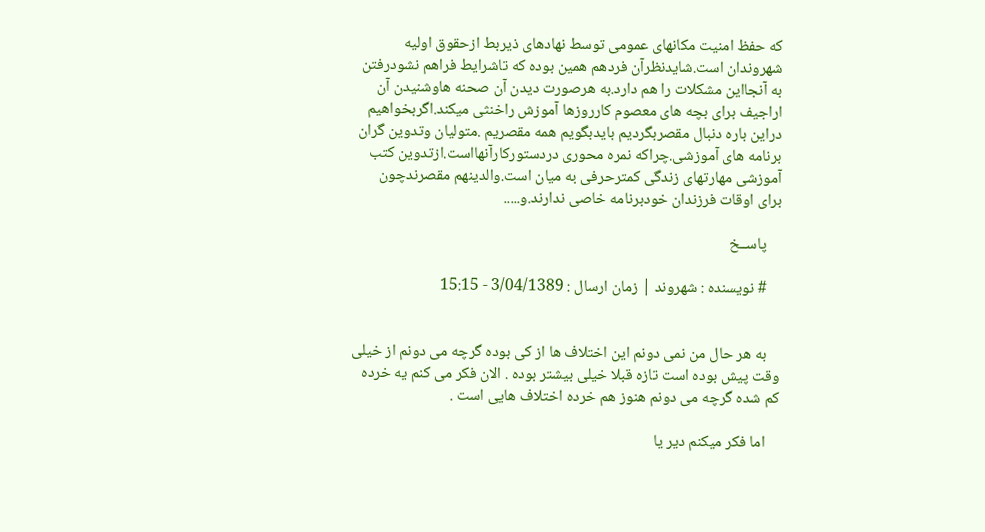که حفظ امنیت مکانهای عمومی توسط نهادهای ذیربط ازحقوق اولیه شهروندان است.شایدنظرآن فردهم همین بوده که تاشرایط فراهم نشودرفتن به آنجااین مشکلات را هم دارد.به هرصورت دیدن آن صحنه هاوشنیدن آن اراجیف برای بچه های معصوم کارروزها آموزش راخنثی میکند.اگربخواهیم دراین باره دنبال مقصربگردیم بایدبگویم همه مقصریم .متولیان وتدوین گران برنامه های آموزشی.چراکه نمره محوری دردستورکارآنهااست.ازتدوین کتب آموزشی مهارتهای زندگی کمترحرفی به میان است.والدینهم مقصرندچون برای اوقات فرزندان خودبرنامه خاصی ندارند.و.....

    پاســخ

    # نويسنده : شهروند | زمان ارسال : 3/04/1389 - 15:15


    به هر حال من نمی دونم این اختلاف ها از کی بوده گرچه می دونم از خیلی وقت پیش بوده است تازه قبلا خیلی بیشتر بوده . الان فکر می کنم یه خرده کم شده گرچه می دونم هنوز هم خرده اختلاف هایی است .

    اما فکر میکنم دیر یا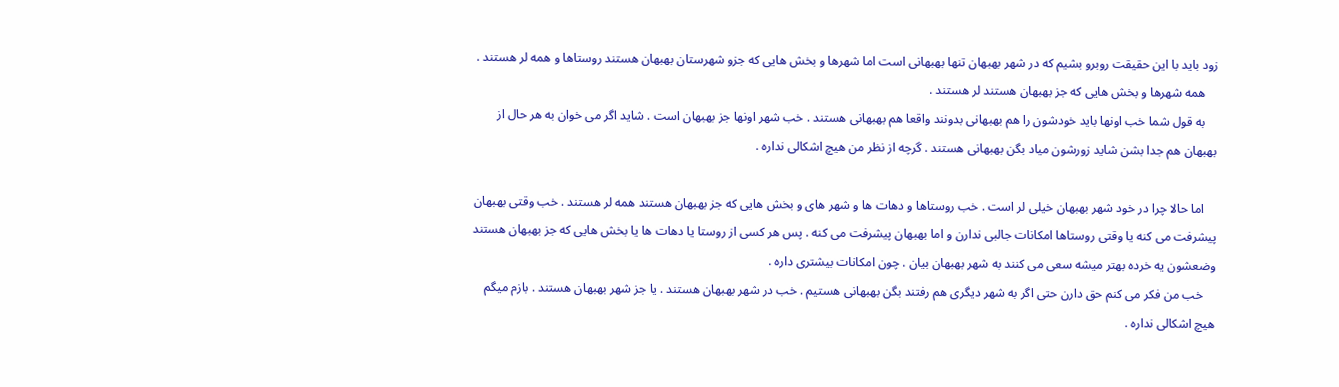زود باید با این حقیقت روبرو بشیم که در شهر بهبهان تنها بهبهانی است اما شهرها و بخش هایی که جزو شهرستان بهبهان هستند روستاها و همه لر هستند .
    همه شهرها و بخش هایی که جز بهبهان هستند لر هستند .
    به قول شما خب اونها باید خودشون را هم بهبهانی بدونند واقعا هم بهبهانی هستند . خب شهر اونها جز بهبهان است . شاید اگر می خوان به هر حال از بهبهان هم جدا بشن شاید زورشون میاد بگن بهبهانی هستند . گرچه از نظر من هیچ اشکالی نداره .

    اما حالا چرا در خود شهر بهبهان خیلی لر است . خب روستاها و دهات ها و شهر های و بخش هایی که جز بهبهان هستند همه لر هستند . خب وقتی بهبهان پیشرفت می کنه یا وقتی روستاها امکانات جالبی ندارن و اما بهبهان پیشرفت می کنه . پس هر کسی از روستا یا دهات ها یا بخش هایی که جز بهبهان هستند وضعشون یه خرده بهتر میشه سعی می کنند به شهر بهبهان بیان . چون امکانات بیشتری داره .
    خب من فکر می کنم حق دارن حتی اگر به شهر دیگری هم رفتند بگن بهبهانی هستیم . خب در شهر بهبهان هستند . یا جز شهر بهبهان هستند . بازم میگم هیچ اشکالی نداره .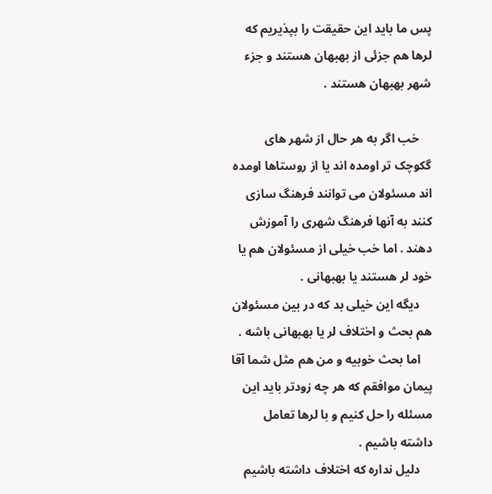پس ما باید این حقیقت را بپذیریم که لرها هم جزئی از بهبهان هستند و جزء شهر بهبهان هستند .

    خب اگر به هر حال از شهر های گکوچک تر اومده اند یا از روستاها اومده اند مسئولان می توانند فرهنگ سازی کنند به آنها فرهنگ شهری را آموزش دهند . اما خب خیلی از مسئولان هم یا خود لر هستند یا بهبهانی .
    دیگه این خیلی بد که در بین مسئولان هم بحث و اختلاف لر یا بهبهانی باشه .
    اما بحث خوبیه و من هم مثل شما آقا پیمان موافقم که هر چه زودتر باید این مسئله را حل کنیم و با لرها تعامل داشته باشیم .
    دلیل نداره که اختلاف داشته باشیم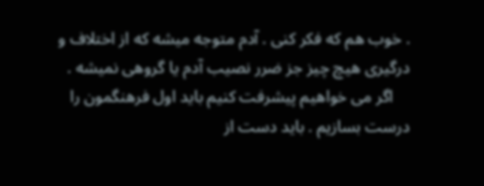. خوب هم که فکر کنی . آدم متوجه میشه که از اختلاف و درگیری هیچ چیز جز ضرر نصیب آدم یا گروهی نمیشه .
    اگر می خواهیم پیشرفت کنیم باید اول فرهنگمون را درست بسازیم . باید دست از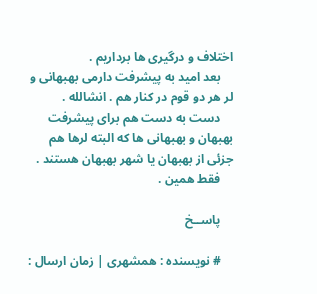اختلاف و درگیری ها برداریم .
    بعد امید به پیشرفت دارمی بهبهانی و لر هر دو قوم در کنار هم . انشالله .
    دست به دست هم برای پیشرفت بهبهان و بهبهانی ها که البته لرها هم جزئی از بهبهان یا شهر بهبهان هستند .
    فقط همین .

    پاســخ

    # نويسنده : همشهری | زمان ارسال :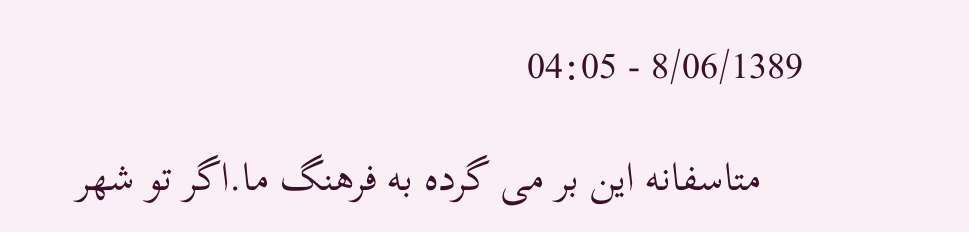8/06/1389 - 04:05

    متاسفانه این بر می گرده به فرهنگ ما.اگر تو شهر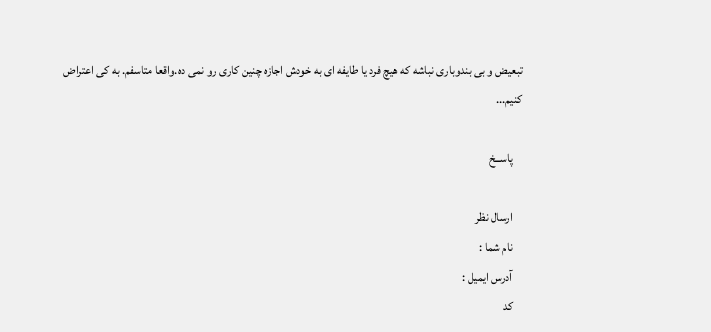تبعیض و بی بندوباری نباشه که هیچ فرد یا طایفه ای به خودش اجازه چنین کاری رو نمی ده.واقعا متاسفم. به کی اعتراض کنیم...

    پاســخ

    ارسال نظر
    نام شما :
    آدرس ايميل :
    كد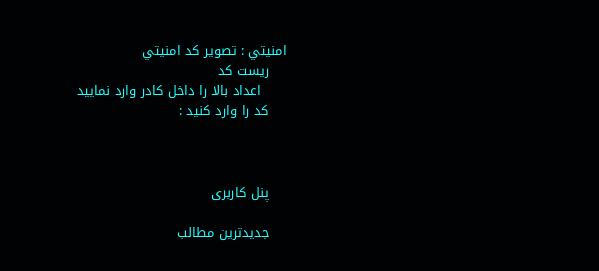امنيتي : تصوير كد امنيتي
    ريست کد
      اعداد بالا را داخل کادر وارد نمایید
    كد را وارد كنيد :



    پنل کاربری

    جدیدترین مطالب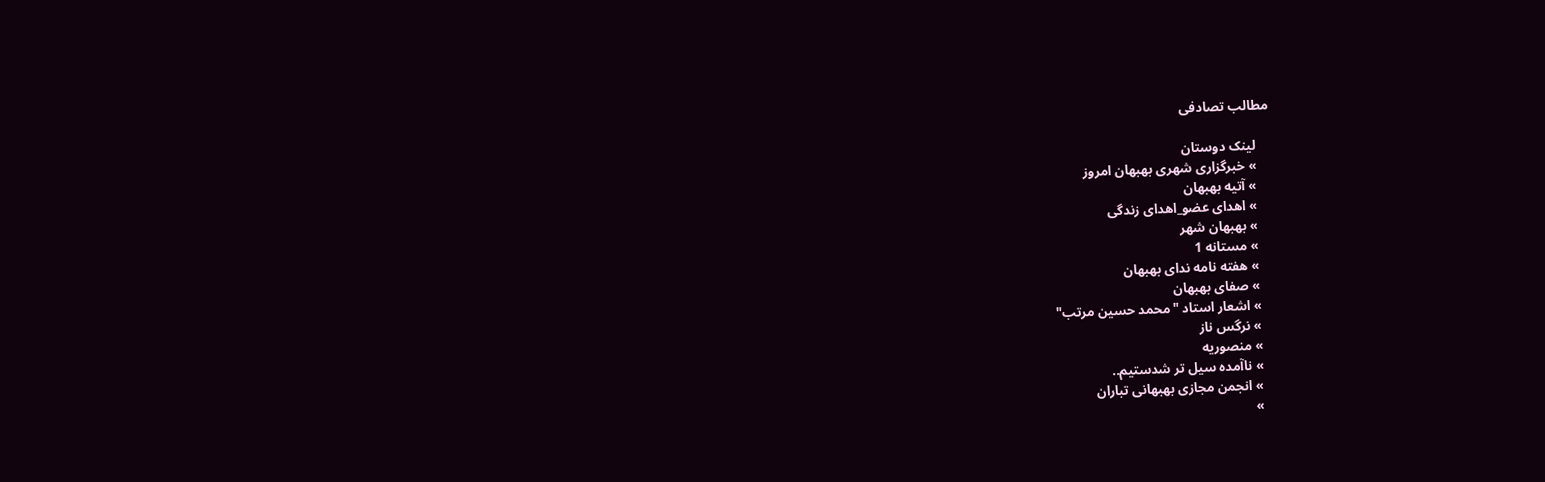مطالب تصادفی

    لینک دوستان
    » خبرگزاری شهری بهبهان امروز
    » آتیه بهبهان
    » اهدای عضو_اهدای زندگی
    » بهبهان شهر
    » مستانه 1
    » هفته نامه ندای بهبهان
    » صفای بهبهان
    » اشعار استاد "محمد حسین مرتب"
    » نرگس ناز
    » منصوریه
    » ناآمده سیل تر شدستیم..
    » انجمن مجازی بهبهانی تباران
    »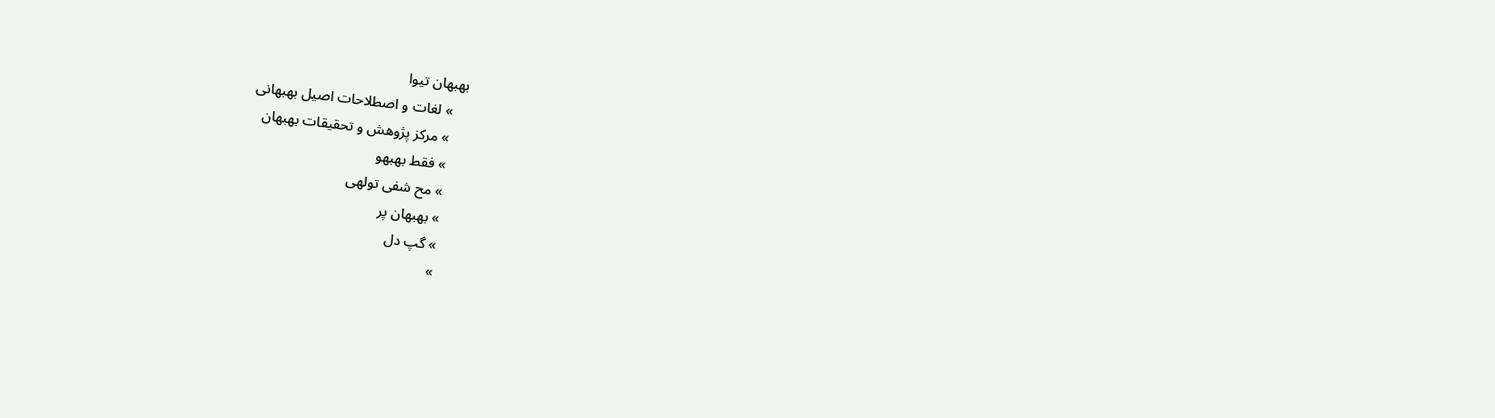بهبهان تیوا
    » لغات و اصطلاحات اصیل بهبهانی
    » مرکز پژوهش و تحقیقات بهبهان
    » فقط بهبهو
    » مح شفی تولهی
    » بهبهان پر
    » گپ دل
    »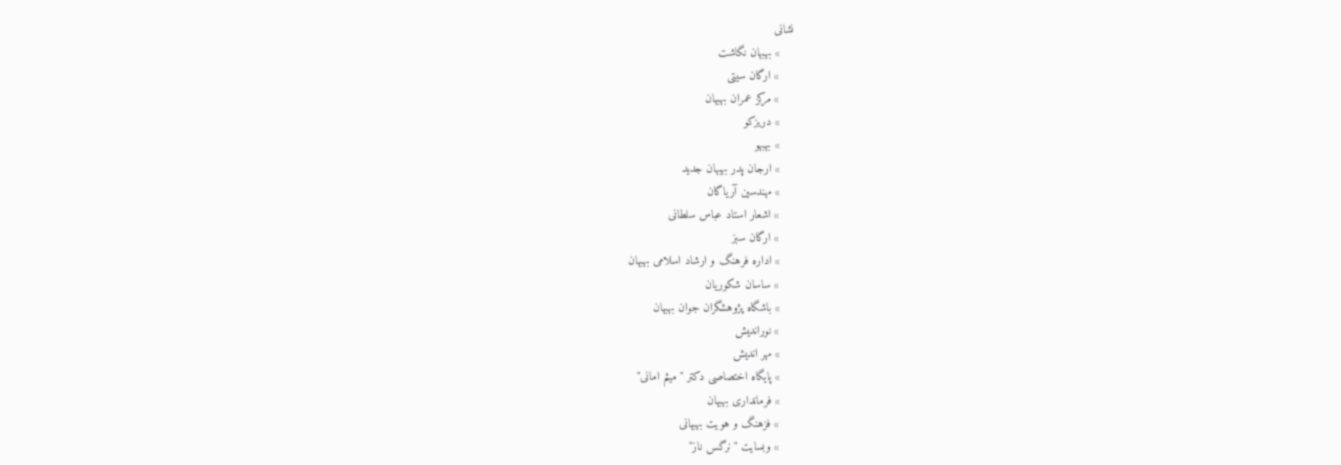نشانی
    » بهبهان نگاشت
    » ارگان سیتی
    » مرکز عمران بهبهان
    » دریزکو
    » بهبهو
    » ارجان پدر بهبهان جدید
    » مهندسین آریاگان
    » اشعار استاد عباس سلطانی
    » ارگان سبز
    » اداره فرهنگ و ارشاد اسلامی بهبهان
    » ساسان شکوریان
    » باشگاه پژوهشگران جوان بهبهان
    » نوراندیش
    » مهر اندیش
    » پایگاه اختصاصی دکتر "میثم امانی"
    » فرمانداری بهبهان
    » فزهنگ و هویت بهبهانی
    » وبسایت "نرگس ناز"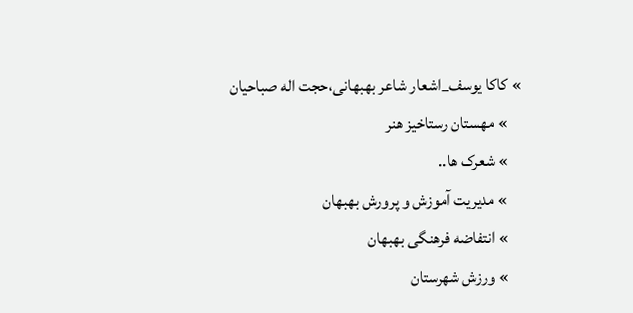» کاکا یوسف_اشعار شاعر بهبهانی،حجت اله صباحیان
    » مهستان رستاخیز هنر
    » شعرک ها..
    » مدیریت آموزش و پرورش بهبهان
    » انتفاضه فرهنگی بهبهان
    » ورزش شهرستان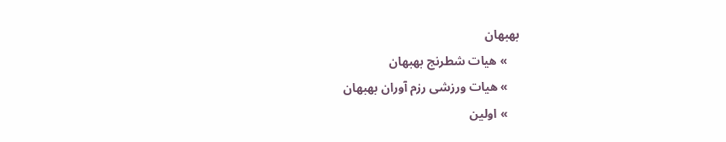بهبهان
    » هیات شطرنج بهبهان
    » هیات ورزشی رزم آوران بهبهان
    » اولین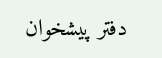دفتر پیشخوان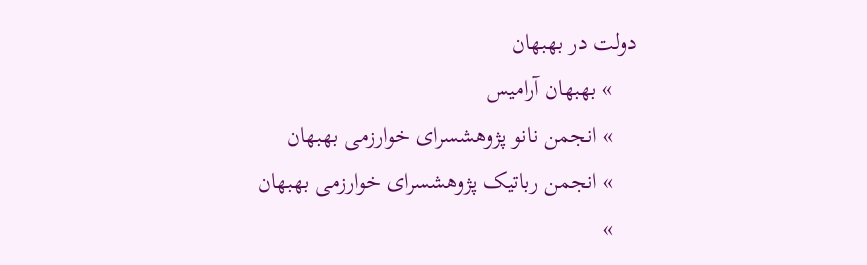دولت در بهبهان
    » بهبهان آرامیس
    » انجمن نانو پژوهشسرای خوارزمی بهبهان
    » انجمن رباتیک پژوهشسرای خوارزمی بهبهان
    »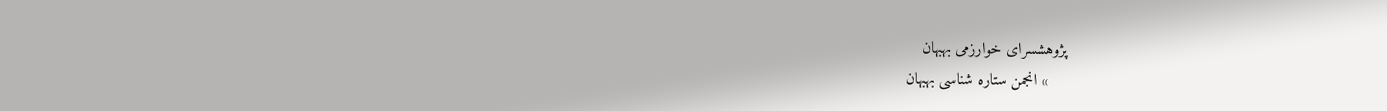پژوهشسرای خوارزمی بهبهان
    » انجمن ستاره شناسی بهبهان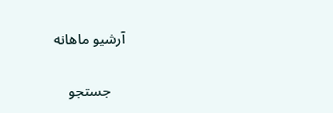آرشیو ماهانه

    جستجو